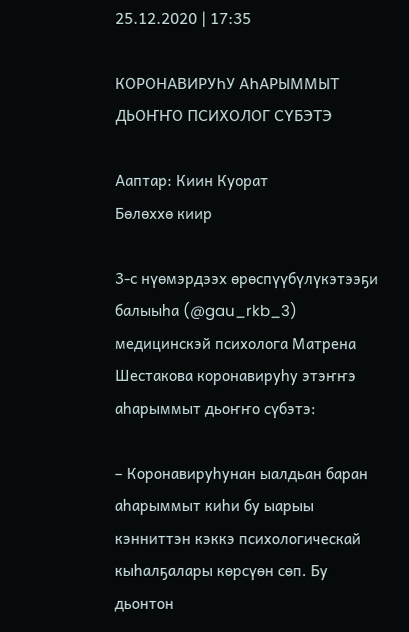25.12.2020 | 17:35

КОРОНАВИРУҺУ АҺАРЫММЫТ ДЬОҤҤО ПСИХОЛОГ СҮБЭТЭ

Ааптар: Киин Куорат
Бөлөххө киир

3-с нүөмэрдээх өрөспүүбүлүкэтээҕи балыыһа (@gau_rkb_3) медицинскэй психолога Матрена Шестакова коронавируһу этэҥҥэ аһарыммыт дьоҥҥо сүбэтэ:

– Коронавируһунан ыалдьан баран аһарыммыт киһи бу ыарыы кэнниттэн кэккэ психологическай кыһалҕалары көрсүөн сөп. Бу дьонтон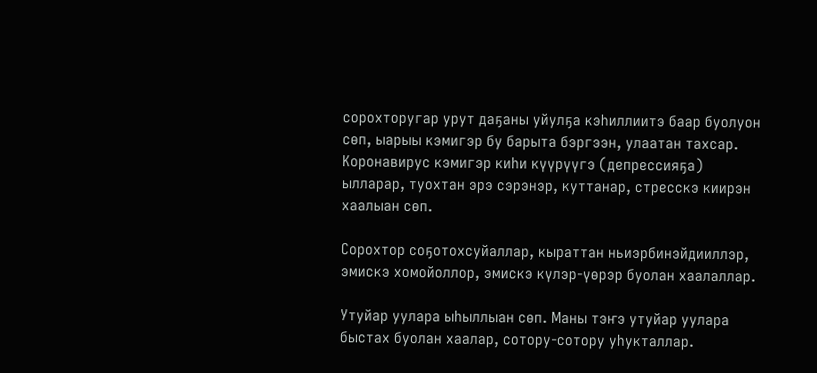сорохторугар урут даҕаны уйулҕа кэһиллиитэ баар буолуон сөп, ыарыы кэмигэр бу барыта бэргээн, улаатан тахсар. Коронавирус кэмигэр киһи күүрүүгэ (депрессияҕа) ылларар, туохтан эрэ сэрэнэр, куттанар, стресскэ киирэн хаалыан сөп.

Сорохтор соҕотохсуйаллар, кыраттан ньиэрбинэйдииллэр, эмискэ хомойоллор, эмискэ күлэр-үөрэр буолан хаалаллар.

Утуйар уулара ыһыллыан сөп. Маны тэҥэ утуйар уулара быстах буолан хаалар, сотору-сотору уһукталлар.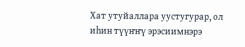Хат утуйаллара уустугурар, ол иһин түүҥҥү эрэсиимнэрэ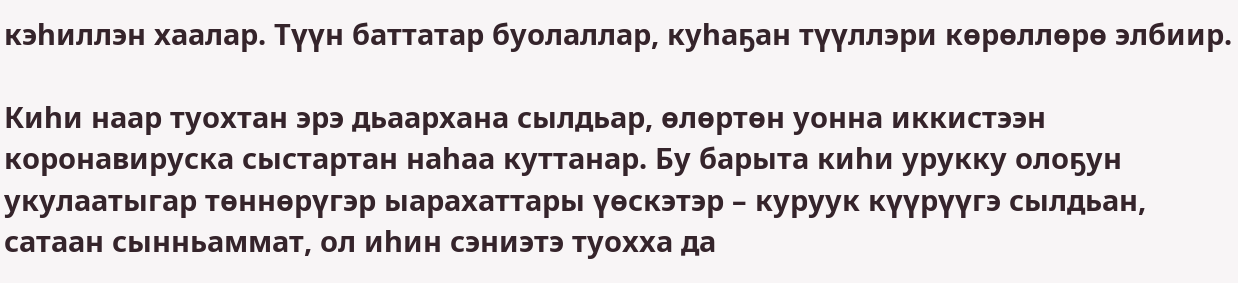кэһиллэн хаалар. Түүн баттатар буолаллар, куһаҕан түүллэри көрөллөрө элбиир.

Киһи наар туохтан эрэ дьаархана сылдьар, өлөртөн уонна иккистээн коронавируска сыстартан наһаа куттанар. Бу барыта киһи урукку олоҕун укулаатыгар төннөрүгэр ыарахаттары үөскэтэр – куруук күүрүүгэ сылдьан, сатаан сынньаммат, ол иһин сэниэтэ туохха да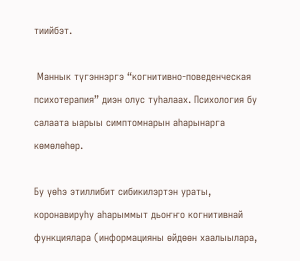тиийбэт.

 Маннык түгэннэргэ “когнитивно-поведенческая психотерапия” диэн олус туһалаах. Психология бу салаата ыарыы симптомнарын аһарынарга көмөлөһөр.

Бу үөһэ этиллибит сибикилэртэн ураты, коронавируһу аһарыммыт дьоҥҥо когнитивнай функциялара (информацияны өйдөөн хаалыылара,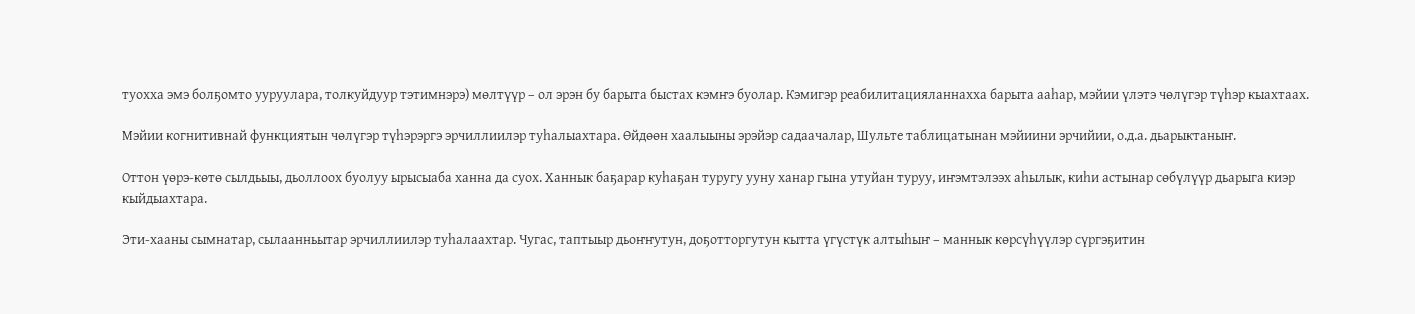туохха эмэ болҕомто ууруулара, толкуйдуур тэтимнэрэ) мөлтүүр – ол эрэн бу барыта быстах кэмҥэ буолар. Кэмигэр реабилитацияланнахха барыта ааһар, мэйии үлэтэ чөлүгэр түһэр кыахтаах.

Мэйии когнитивнай функциятын чөлүгэр түһэрэргэ эрчиллиилэр туһалыахтара. Өйдөөн хаалыыны эрэйэр садаачалар, Шульте таблицатынан мэйиини эрчийии, о.д.а. дьарыктаныҥ.

Оттон үөрэ-көтө сылдьыы, дьоллоох буолуу ырысыаба ханна да суох. Ханнык баҕарар куһаҕан туругу ууну ханар гына утуйан туруу, иҥэмтэлээх аһылык, киһи астынар сөбүлүүр дьарыга киэр кыйдыахтара.

Эти-хааны сымнатар, сылаанньытар эрчиллиилэр туһалаахтар. Чугас, таптыыр дьоҥҥутун, доҕотторгутун кытта үгүстүк алтыһыҥ – маннык көрсүһүүлэр сүргэҕитин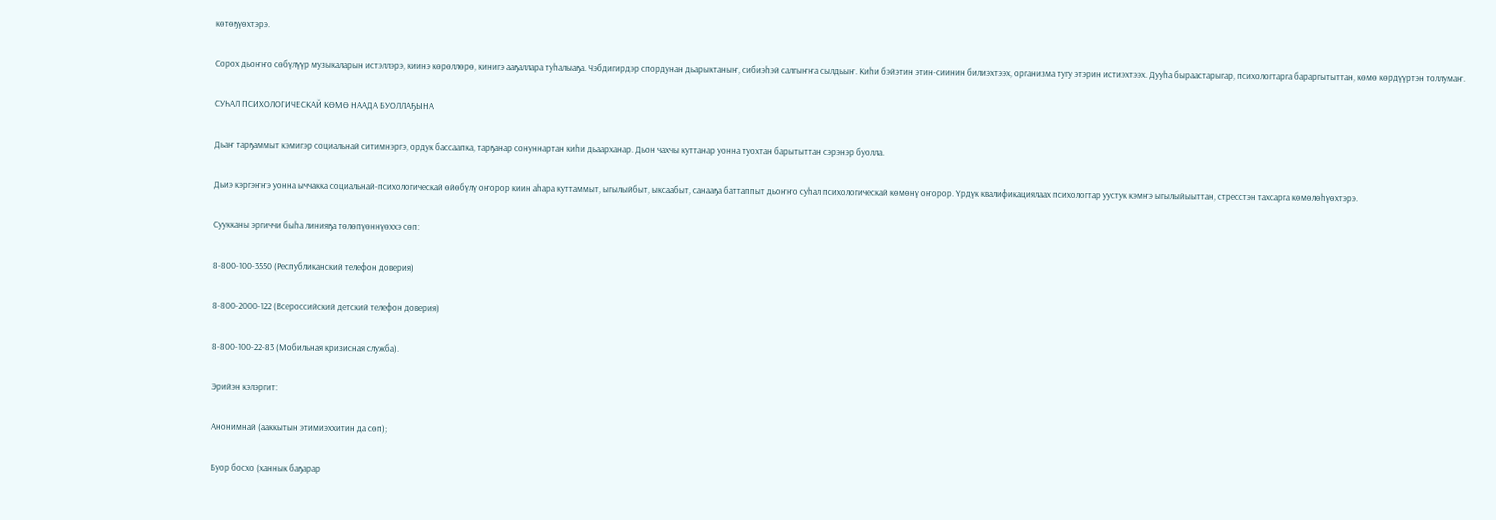көтөҕүөхтэрэ.

Сорох дьоҥҥо сөбүлүүр музыкаларын истэллэрэ, киинэ көрөллөрө, кинигэ ааҕаллара туһалыаҕа. Чэбдигирдэр спордунан дьарыктаныҥ, сибиэһэй салгыҥҥа сылдьыҥ. Киһи бэйэтин этин-сиинин билиэхтээх, организма тугу этэрин истиэхтээх. Дууһа быраастарыгар, психологтарга бараргытыттан, көмө көрдүүртэн толлумаҥ.

СУҺАЛ ПСИХОЛОГИЧЕСКАЙ КӨМӨ НААДА БУОЛЛАҔЫНА

Дьаҥ тарҕаммыт кэмигэр социальнай ситимнэргэ, ордук бассаапка, тарҕанар сонуннартан киһи дьаарханар. Дьон чахчы куттанар уонна туохтан барытыттан сэрэнэр буолла.

Дьиэ кэргэҥҥэ уонна ыччакка социальнай-психологическай өйөбүлү оҥорор киин аһара куттаммыт, ыгылыйбыт, ыксаабыт, санааҕа баттаппыт дьоҥҥо суһал психологическай көмөнү оҥорор. Үрдүк квалификациялаах психологтар уустук кэмҥэ ыгылыйыыттан, стресстэн тахсарга көмөлөһүөхтэрэ.

Суукканы эргиччи быһа линияҕа төлөпүөннүөххэ сөп:

8-800-100-3550 (Республиканский телефон доверия)

8-800-2000-122 (Всероссийский детский телефон доверия)

8-800-100-22-83 (Мобильная кризисная служба).

Эрийэн кэлэргит:

Анонимнай (ааккытын этимиэххитин да сөп);

Буор босхо (ханнык баҕарар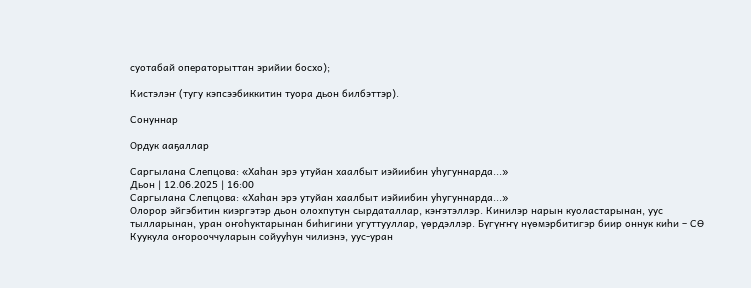суотабай операторыттан эрийии босхо);

Кистэлэҥ (тугу кэпсээбиккитин туора дьон билбэттэр).

Сонуннар

Ордук ааҕаллар

Саргылана Слепцова: «Хаһан эрэ утуйан хаалбыт иэйиибин уһугуннарда...»
Дьон | 12.06.2025 | 16:00
Саргылана Слепцова: «Хаһан эрэ утуйан хаалбыт иэйиибин уһугуннарда...»
Олорор эйгэбитин киэргэтэр дьон олохпутун сырдаталлар, кэҥэтэллэр. Кинилэр нарын куоластарынан, уус тылларынан, уран оҥоһуктарынан биһигини угуттууллар, үөрдэллэр. Бүгүҥҥү нүөмэрбитигэр биир оннук киһи – СӨ Куукула оҥорооччуларын сойууһун чилиэнэ, уус-уран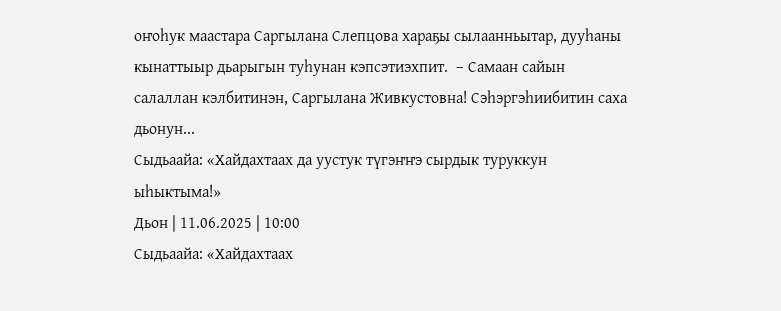оҥоһук маастара Саргылана Слепцова хараҕы сылаанньытар, дууһаны кынаттыыр дьарыгын туһунан кэпсэтиэхпит.  – Самаан сайын салаллан кэлбитинэн, Саргылана Живкустовна! Сэһэргэһиибитин саха дьонун...
Сыдьаайа: «Хайдахтаах да уустук түгэҥҥэ сырдык туруккун ыһыктыма!»
Дьон | 11.06.2025 | 10:00
Сыдьаайа: «Хайдахтаах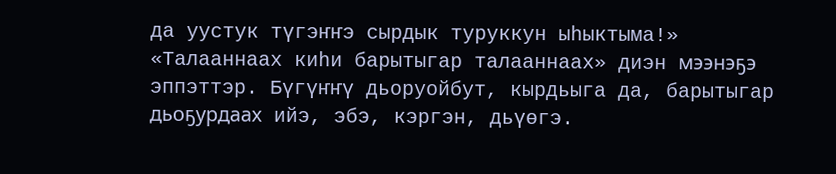да уустук түгэҥҥэ сырдык туруккун ыһыктыма!»
«Талааннаах киһи барытыгар талааннаах» диэн мээнэҕэ эппэттэр. Бүгүҥҥү дьоруойбут, кырдьыга да, барытыгар дьоҕурдаах ийэ, эбэ, кэргэн, дьүөгэ.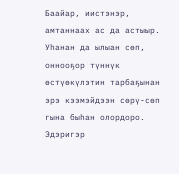Баайар, иистэнэр, амтаннаах ас да астыыр. Уһанан да ылыан сөп, оннооҕор түннүк өстүөкүлэтин тарбаҕынан эрэ кээмэйдээн сөрү-сөп гына быһан олордоро. Эдэригэр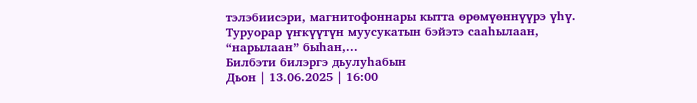тэлэбиисэри, магнитофоннары кытта өрөмүөннүүрэ үһү. Туруорар үҥкүүтүн муусукатын бэйэтэ сааһылаан, “нарылаан” быһан,...
Билбэти билэргэ дьулуһабын
Дьон | 13.06.2025 | 16:00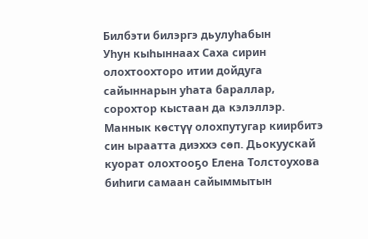Билбэти билэргэ дьулуһабын
Уһун кыһыннаах Саха сирин  олохтоохторо итии дойдуга сайыннарын уһата бараллар, сорохтор кыстаан да кэлэллэр. Маннык көстүү олохпутугар киирбитэ син ыраатта диэххэ сөп. Дьокуускай куорат олохтооҕо Елена Толстоухова биһиги самаан сайыммытын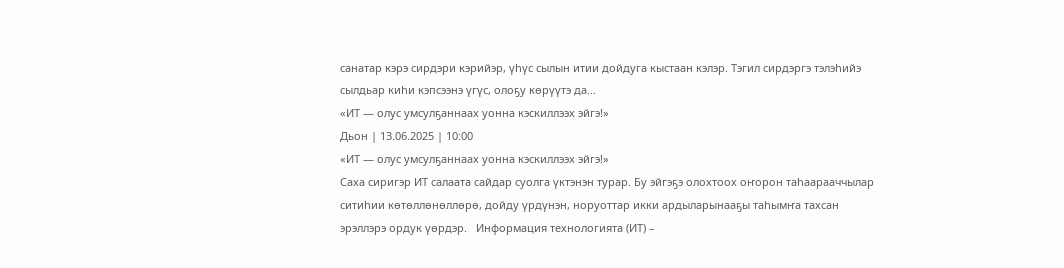санатар кэрэ сирдэри кэрийэр, үһүс сылын итии дойдуга кыстаан кэлэр. Тэгил сирдэргэ тэлэһийэ сылдьар киһи кэпсээнэ үгүс, олоҕу көрүүтэ да...
«ИТ — олус умсулҕаннаах уонна кэскиллээх эйгэ!»
Дьон | 13.06.2025 | 10:00
«ИТ — олус умсулҕаннаах уонна кэскиллээх эйгэ!»
Саха сиригэр ИТ салаата сайдар суолга үктэнэн турар. Бу эйгэҕэ олохтоох оҥорон таһаарааччылар ситиһии көтөллөнөллөрө, дойду үрдүнэн, норуоттар икки ардыларынааҕы таһымҥа тахсан эрэллэрэ ордук үөрдэр.   Информация технологията (ИТ) –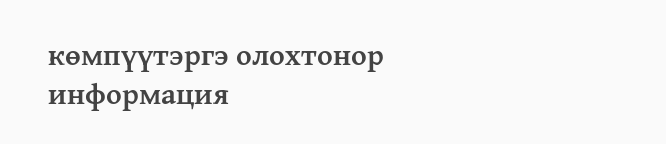көмпүүтэргэ олохтонор информация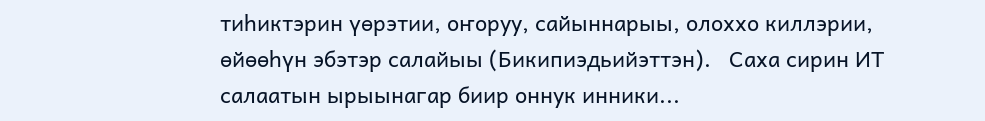тиһиктэрин үөрэтии, оҥоруу, сайыннарыы, олоххо киллэрии, өйөөһүн эбэтэр салайыы (Бикипиэдьийэттэн).   Саха сирин ИТ салаатын ырыынагар биир оннук инники...